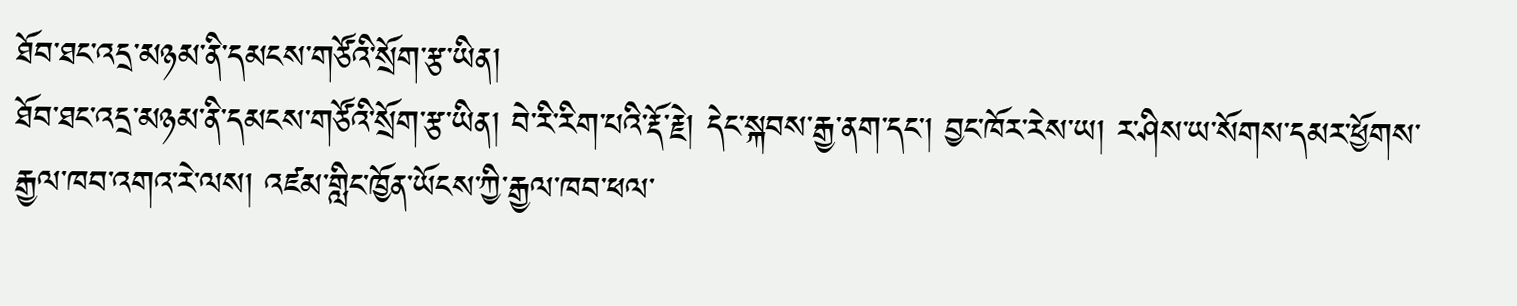ཐོབ་ཐང་འདྲ་མཉམ་ནི་དམངས་གཙོའི་སྲོག་རྩ་ཡིན།
ཐོབ་ཐང་འདྲ་མཉམ་ནི་དམངས་གཙོའི་སྲོག་རྩ་ཡིན། བེ་རི་རིག་པའི་རྡོ་རྗེ། དེང་སྐབས་རྒྱ་ནག་དང་། བྱང་ཁོར་རེས་ཡ། ར་ཤིས་ཡ་སོགས་དམར་ཕྱོགས་རྒྱལ་ཁབ་འགའ་རེ་ལས། འཛམ་གླིང་ཁྱོན་ཡོངས་ཀྱི་རྒྱལ་ཁབ་ཕལ་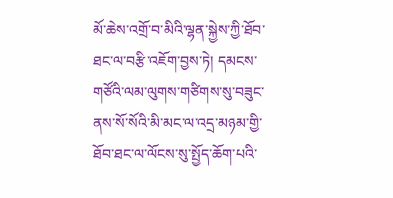མོ་ཆེས་འགྲོ་བ་མིའི་ལྷན་སྐྱེས་ཀྱི་ཐོབ་ཐང་ལ་བརྩི་འཇོག་བྱས་ཏེ། དམངས་གཙོའི་ལམ་ལུགས་གཙིགས་སུ་བཟུང་ནས་སོ་སོའི་མི་མང་ལ་འདྲ་མཉམ་གྱི་ཐོབ་ཐང་ལ་ལོངས་སུ་སྤྱོད་ཆོག་པའི་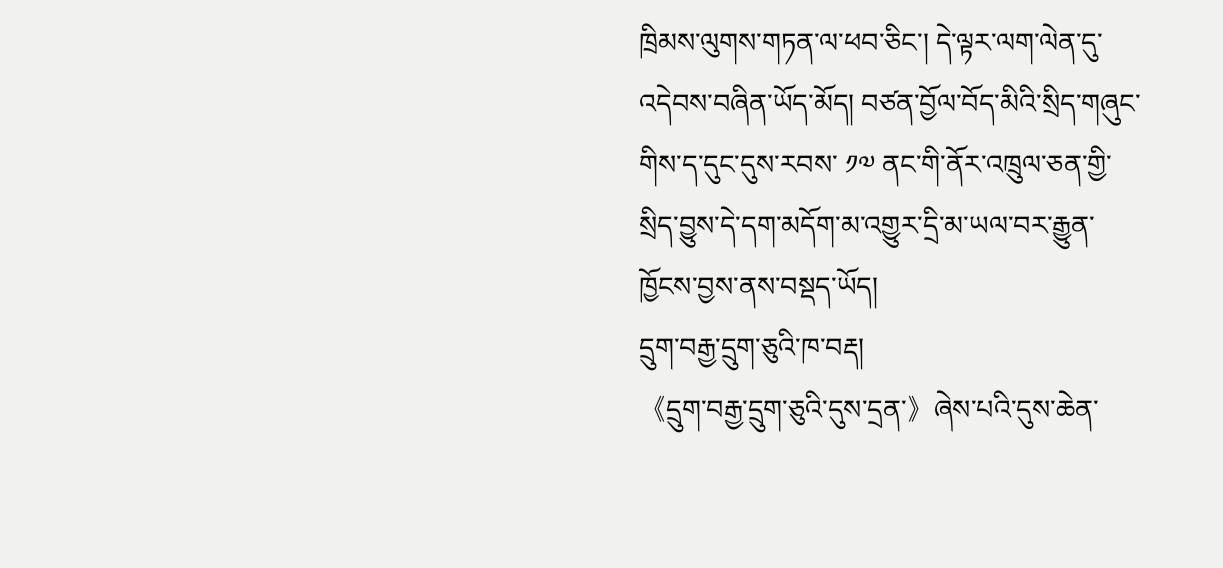ཁྲིམས་ལུགས་གཏན་ལ་ཕབ་ཅིང་། དེ་ལྟར་ལག་ལེན་དུ་འདེབས་བཞིན་ཡོད་མོད། བཙན་བྱོལ་བོད་མིའི་སྲིད་གཞུང་གིས་ད་དུང་དུས་རབས་ ༡༧ ནང་གི་ནོར་འཁྲུལ་ཅན་གྱི་སྲིད་བྱུས་དེ་དག་མདོག་མ་འགྱུར་དྲི་མ་ཡལ་བར་རྒྱུན་ཁྱོངས་བྱས་ནས་བསྡད་ཡོད།
དྲུག་བརྒྱ་དྲུག་ཅུའི་ཁ་བརྡ།
《དྲུག་བརྒྱ་དྲུག་ཅུའི་དུས་དྲན་》ཞེས་པའི་དུས་ཆེན་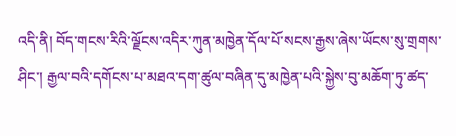འདི་ནི། བོད་གངས་རིའི་ལྗོངས་འདིར་ཀུན་མཁྱེན་དོལ་པོ་སངས་རྒྱས་ཞེས་ཡོངས་སུ་གྲགས་ཤིང་། རྒྱལ་བའི་དགོངས་པ་མཐའ་དག་ཚུལ་བཞིན་དུ་མཁྱེན་པའི་སྐྱེས་བུ་མཆོག་ཏུ་ཚད་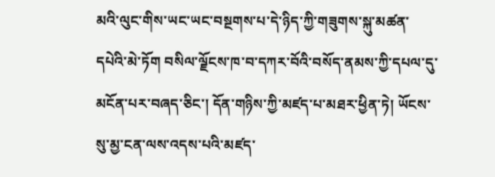མའི་ལུང་གིས་ཡང་ཡང་བསྔགས་པ་དེ་ཉིད་ཀྱི་གཟུགས་སྐུ་མཚན་དཔེའི་མེ་ཏོག བསིལ་ལྗོངས་ཁ་བ་དཀར་བོའི་བསོད་ནམས་ཀྱི་དཔལ་དུ་མངོན་པར་བཞད་ཅིང་། དོན་གཉིས་ཀྱི་མཛད་པ་མཐར་ཕྱིན་ཏེ། ཡོངས་སུ་མྱ་ངན་ལས་འདས་པའི་མཛད་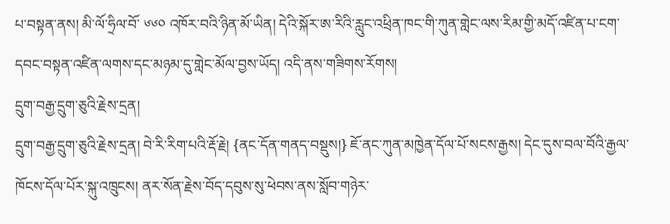པ་བསྟན་ནས། མི་ལོ་ཧྲིལ་བོ་ ༦༦༠ འཁོར་བའི་ཉིན་མོ་ཡིན། དེའི་སྐོར་ཨ་རིའི་རླུང་འཕྲིན་ཁང་གི་ཀུན་གླེང་ལས་རིམ་གྱི་མདོ་འཛིན་པ་ངག་དབང་བསྟན་འཛིན་ལགས་དང་མཉམ་དུ་གླེང་མོལ་བྱས་ཡོད། འདི་ནས་གཟིགས་རོགས།
དྲུག་བརྒྱ་དྲུག་ཅུའི་རྗེས་དྲན།
དྲུག་བརྒྱ་དྲུག་ཅུའི་རྗེས་དྲན། བེ་རི་རིག་པའི་རྡོ་རྗེ། {ནང་དོན་གནད་བསྡུས།} ཇོ་ནང་ཀུན་མཁྱེན་དོལ་པོ་སངས་རྒྱས། དེང་དུས་བལ་བོའི་རྒྱལ་ཁོངས་དོལ་པོར་སྐུ་འཁྲུངས། ནར་སོན་རྗེས་བོད་དབུས་སུ་ཕེབས་ནས་སློབ་གཉེར་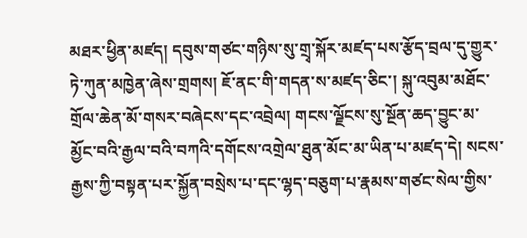མཐར་ཕྱིན་མཛད། དབུས་གཙང་གཉིས་སུ་གྲྭ་སྐོར་མཛད་པས་རྩོད་བྲལ་དུ་གྱུར་ཏེ་ཀུན་མཁྱེན་ཞེས་གྲགས། ཇོ་ནང་གི་གདན་ས་མཛད་ཅིང་། སྐུ་འབུམ་མཐོང་གྲོལ་ཆེན་མོ་གསར་བཞེངས་དང་འབྲེལ། གངས་ལྗོངས་སུ་སྔོན་ཆད་བྱུང་མ་མྱོང་བའི་རྒྱལ་བའི་བཀའི་དགོངས་འགྲེལ་ཐུན་མོང་མ་ཡིན་པ་མཛད་དེ། སངས་རྒྱས་ཀྱི་བསྟན་པར་སྐྱོན་བསྲེས་པ་དང་ལྷད་བཅུག་པ་རྣམས་གཙང་སེལ་གྱིས་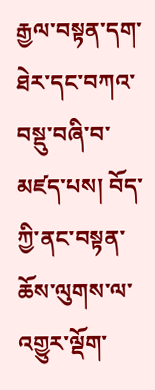རྒྱལ་བསྟན་དག་ཐེར་དང་བཀའ་བསྡུ་བཞི་བ་མཛད་པས། བོད་ཀྱི་ནང་བསྟན་ཆོས་ལུགས་ལ་འགྱུར་ལྡོག་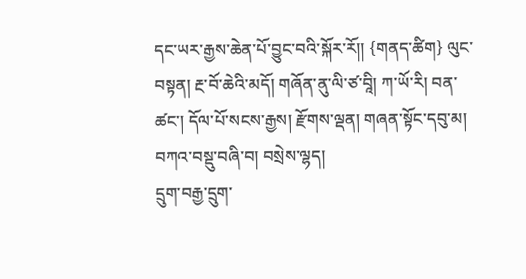དང་ཡར་རྒྱས་ཆེན་པོ་བྱུང་བའི་སྐོར་རོ།། {གནད་ཚིག} ལུང་བསྟན། རྔ་བོ་ཆེའི་མདོ། གཞོན་ནུ་ལི་ཙ་བཱི། ཀ་ཡོ་རི། བན་ཚང་། དོལ་པོ་སངས་རྒྱས། རྫོགས་ལྡན། གཞན་སྟོང་དབུ་མ། བཀའ་བསྡུ་བཞི་བ། བསྲེས་ལྷད།
དྲུག་བརྒྱ་དྲུག་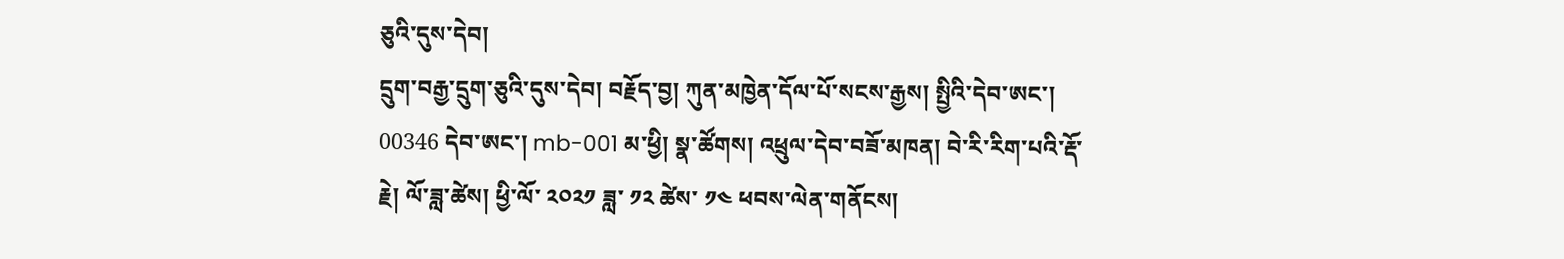ཅུའི་དུས་དེབ།
དྲུག་བརྒྱ་དྲུག་ཅུའི་དུས་དེབ། བརྗོད་བྱ། ཀུན་མཁྱེན་དོལ་པོ་སངས་རྒྱས། སྤྱིའི་དེབ་ཨང་། 00346 དེབ་ཨང་། mb-001 མ་ཕྱི། སྣ་ཚོགས། འཕྲུལ་དེབ་བཟོ་མཁན། བེ་རི་རིག་པའི་རྡོ་རྗེ། ལོ་ཟླ་ཚེས། ཕྱི་ལོ་ ༢༠༢༡ ཟླ་ ༡༢ ཚེས་ ༡༤ ཕབས་ལེན་གནོངས།